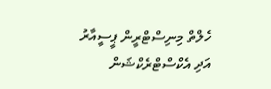ހެލްތް މިނިސްޓްރީން ޕީސީއާރު އަދި އެކްސްޓްރެކްޝަން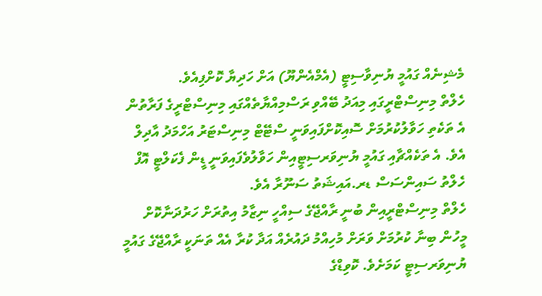މެޝިނެއް ގައުމީ ޔުނިވާސިޓީ (އެމްއެންޔޫ) އަށް ހަދިޔާ ކޮށްފިއެވެ.
ހެލްތް މިނިސްޓްރީގައި މިއަދު ބޭއްވި ރަސްމިއްޔާތެއްގައި މިނިސްޓްރީގެ ފަރާތުން އެ ތަކެތި ހަވާލުކުރުމަށް ސޮއިކޮށްފައިވަނީ ސްޓޭޓް މިނިސްޓަރު އަހްމަދު އާދިލް އެވެ. އެ ތަކެއްޗާއި ގައުމީ ޔުނިވަރސިޓީއިން ހަވާލުވެފައިވަނީ ޑީން ފެކަލްޓީ އޮފް ހެލްތު ސައިންސަސް ޑރ.އައިޝަތު ސަނޫރާ އެވެ.
ހެލްތް މިނިސްޓްރީއިން ބުނީ ރާއްޖޭގެ ސިއްހީ ނިޒާމު އިތުރަށް ހަރުދަނާކޮށް މީހުން ބިނާ ކުރުމަށް ވަރަށް މުހިއްމު ދައުރެއް އަދާ ކުރާ އެއް ތަނަކީ ރާއްޖޭގެ ގައުމީ ޔުނިވަރސިޓީ ކަމަށެވެ. ކޮވިޑްގެ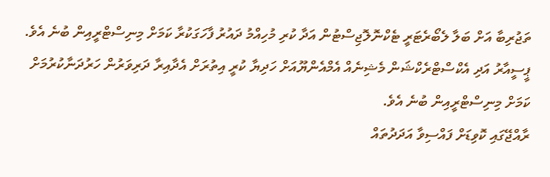ތަޖުރިބާ އަށް ބަލާ ލެބޯރެޓަރީ ޓެކްނޮލޮޖިސްޓުން އަދާ ކުރި މުހިއްމު ދައުރު ފާހަގަކުރާ ކަމަށް މިނިސްޓްރީއިން ބުނެ އެވެ.
ޕީސީއާރު އަދި އެކްސްޓްރެކްޝަން މެޝިނެއް އެމްއެންޔޫއަށް ހަދިޔާ ކުރީ އިތުރަށް އެދާއިރާ ދަރިވަރުން ހަރުދަނާކުރުމަށް ކަމަށް މިނިސްޓްރީއިން ބުނެ އެވެ.
ރާއްޖޭގައި ކޮވިޑަށް ފައްސިވާ އަދަދުތައް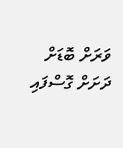ވަރަށް ބޮޑަށް ދަށަށް ގޮސްފައި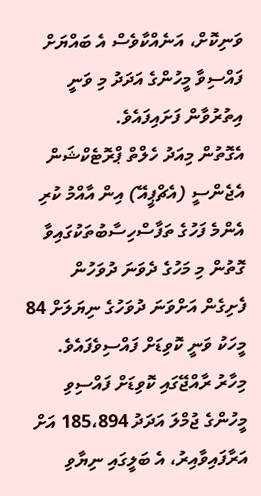ވަނިކޮށް، އަނެއްކާވެސް އެ ބައްޔަށް ފައްސިވާ މީހުންގެ އަދަދު މި ވަނީ އިތުރުވާން ފަށައިފައެވެ.
އެގޮތުން މިއަދު ހެލްތް ޕްރޮޓެކްޝަން އެޖެންސީ (އެޗްޕީއޭ) އިން އާއްމު ކުރި އެންމެ ފަހުގެ ތަފާސްހިސާބުތަކުގައިވާ ގޮތުން މި މަހުގެ ދެވަނަ ދުވަހުން ފެށިގެން އަށްވަނަ ދުވަހުގެ ނިޔަލަށް 84 މީހަކު ވަނީ ކޮވިޑަށް ފައްސިވެފައެވެ.
މިހާރު ރާއްޖޭގައި ކޮވިޑަށް ފައްސިވި މީހުންގެ ޖުމްލަ އަދަދު 185،894 އަށް އަރާފައިވާއިރު، އެ ބަލީގައި ނިޔާވި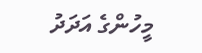މީހުންގެ އަދަދު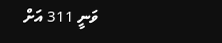ވަނީ 311 އަށް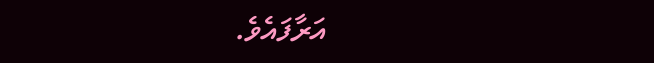އަރާފައެވެ.